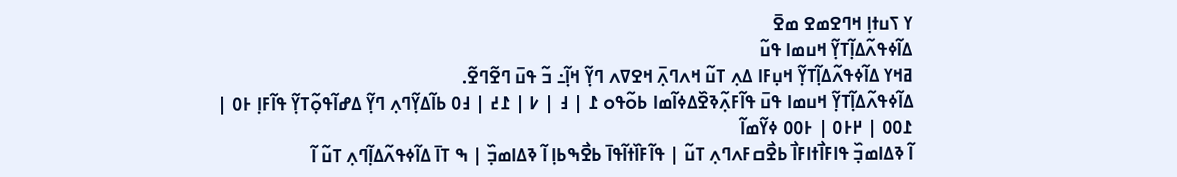ߌ ߖߎߙߊ߲ ߞߣߐߘߐ ߘߐ߫
ߡߊ߬ߦߟߍ߬ߡߊ߲߬ߠߌ߲߬ ߞߎߘߊ ߟߎ߬
ߥߞߌ ߡߊ߬ߦߟߍ߬ߡߊ߲߬ߠߌ߲߬ ߞߎ߲ߓߊ ߡߍ߲ ߠߎ߬ ߞߍߣߍ߲߫ ߞߐߜߍ ߣߌ߲߬ ߞߊ߲߬߸ ߏ߬ ߟߎ߫ ߣߐ߬ߣߐ߬.
ߡߊ߬ߦߟߍ߬ߡߊ߲߬ߠߌ߲߬ ߞߎߘߊ ߟߎ߫ ߟߊ߬ߓߍ߲߬ߢߐ߰ߡߦߊ߬ߘߊ ߕߋ߬ߟߋ ߁ | ߃ | ߇ | ߁߄ | ߃߀ ߕߊ߬ߡߌ߲߬ߣߍ߲ ߣߌ߲߬ ߡߝߊ߬ߟߋ߲߬ߠߌ߲߬ ߟߊ߬ߓߊ߲ ߅߀ | ߁߀߀ | ߂߅߀ | ߅߀߀ ߦߌ߬ߘߊ߬
ߊ߬ ߢߡߊߘߏ߲߰ ߟߊߓߊ߯ߙߊߓߊ߯ ߕߐ߯ߛߓߍߣߍ߲ ߠߎ߬ | ߟߊ߬ߓߊ߰ߙߊ߬ߟߊ߫ ߕߐ߯ߒߕߊ߲ ߊ߬ ߢߡߊߘߏ߲߰ | ߒ ߠߊ߫ ߡߊ߬ߦߟߍ߬ߡߊ߲߬ߣߍ߲ ߠߎ߬ ߊ߬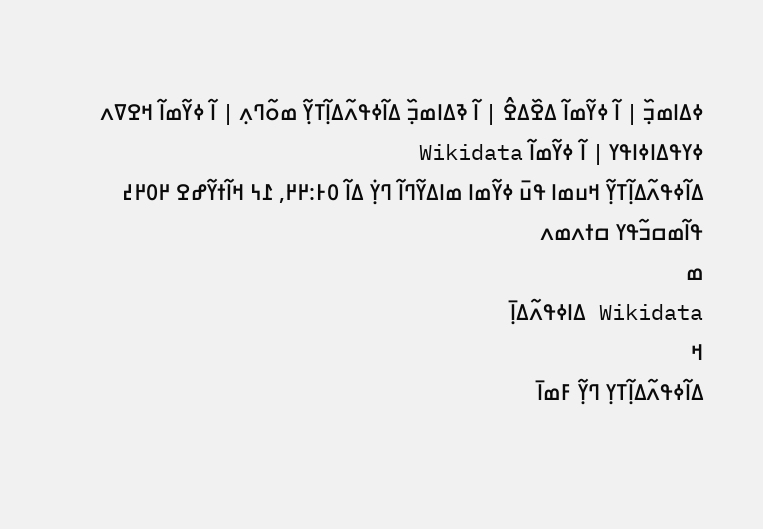ߦߡߊߘߏ߲߰ | ߊ߬ ߦߌ߬ߘߊ߬ ߡߐ߰ߡߐ߮ | ߊ߬ ߢߡߊߘߏ߲߰ ߡߊ߬ߦߟߍ߬ߡߊ߲߬ߠߌ߲߬ ߘߋ߬ߣߍ߲ | ߊ߬ ߦߌ߬ߘߊ߬ ߞߐߜߍ ߦߌߟߡߊߦߊߟߌ | ߊ߬ ߦߌ߬ߘߊ߬ Wikidata
ߡߊ߬ߦߟߍ߬ߡߊ߲߬ߠߌ߲߬ ߞߎߘߊ ߟߎ߫ ߦߌ߬ߘߊ ߘߊߡߌ߬ߣߊ߬ ߣߌ߲߭ ߡߊ߬ ߀߅:߂߂, ߁߆ ߞߊ߬ߙߌ߬ߝߐ ߂߀߂߄
ߟߊ߬ߘߛߏ߬ߟߌ ߛߙߍߘߍ
ߘ
Wikidata ߡߊߦߟߍ߬ߡߊ߲߫
ߞ
ߡߊ߬ߦߟߍ߬ߡߊ߲߬ߠߌ߲ ߣߌ߲߬ ߓߘߊ߫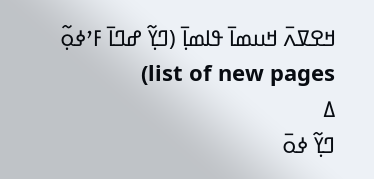ߞߐߜߍ߫ ߞߎߘߊ߫ ߟߊߘߊ߲߫ (ߣߌ߲߬ ߝߣߊ߫ ߓߴߦߋ߲߬ list of new pages)
ߡ
ߣߌ߲߬ ߦߋ߫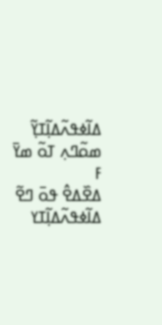ߡߊ߬ߦߟߍ߬ߡߊ߲߬ߠߌ߲߬ ߘߋ߬ߣߍ߲ ߠߋ߬ ߘߌ߫
ߓ
ߡߐ߰ߡߐ߮ ߟߋ߫ ߣߐ߬ ߡߊ߬ߦߟߍ߬ߡߊ߲߬ߠߌ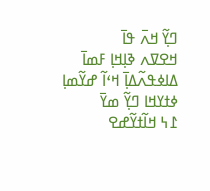ߣߌ߲߬ ߞߍ߫ ߟߊ߫
ߞߐߜߍ ߢߊ߲ߞߊ߲ ߓߘߊ߫ ߡߊߦߟߍ߬ߡߊ߲߫ ߞߵߊ߬ ߝߌ߬ߘߊ߲ ߦߙߌߞߊ ߣߌ߲߬ ߘߌ߫
߁߆ ߞߊ߬ߙߌ߬ߝߐ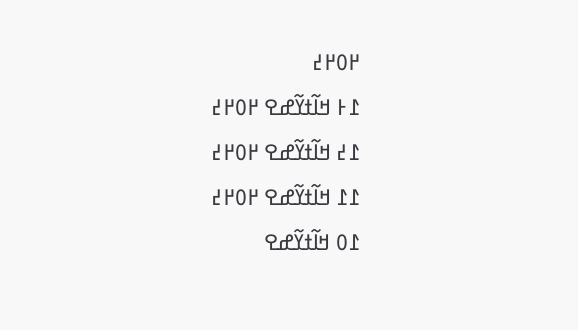߂߀߂߄
߁߅ ߞߊ߬ߙߌ߬ߝߐ ߂߀߂߄
߁߄ ߞߊ߬ߙߌ߬ߝߐ ߂߀߂߄
߁߁ ߞߊ߬ߙߌ߬ߝߐ ߂߀߂߄
߁߀ ߞߊ߬ߙߌ߬ߝߐ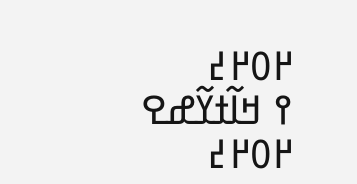߂߀߂߄
߉ ߞߊ߬ߙߌ߬ߝߐ ߂߀߂߄